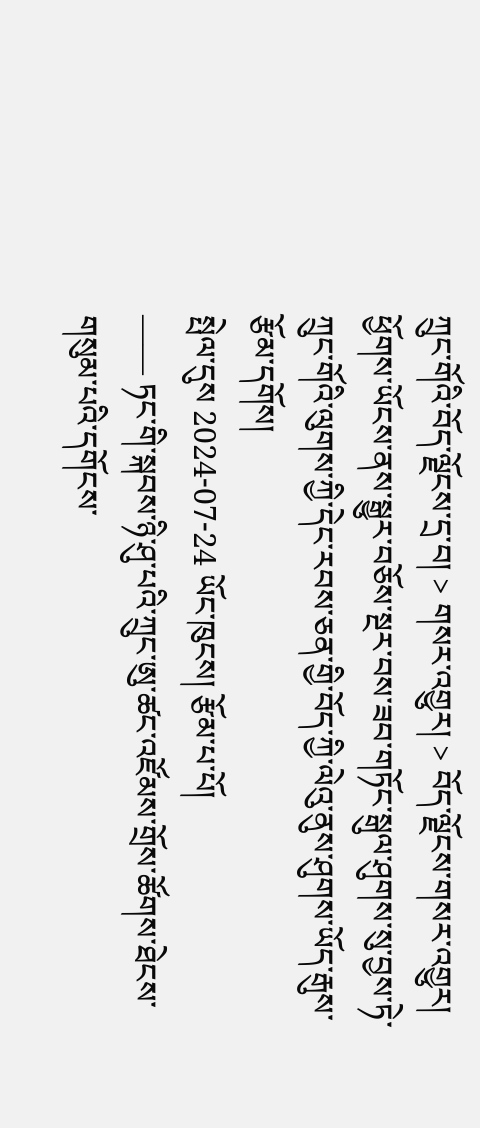ཀྲུང་གོའི་བོད་ལྗོངས་དྲ་བ། > གསར་འགྱུར། > བོད་ལྗོངས་གསར་འགྱུར།
ཕྱོགས་ཡོངས་ནས་སྒྱུར་བཅོས་སྔར་བས་ཟབ་གཏོང་སྒུལ་ཤུགས་སུ་བྱས་ཏེ་ཀྲུང་གོའི་ལུགས་ཀྱི་དེང་རབས་ཅན་གྱི་བོད་ཀྱི་ལེའུ་ནུས་ཤུགས་ཡོད་རྒུས་རྩོམ་དགོས།
སྤེལ་དུས 2024-07-24 ཡོང་ཁུངས། རྩོམ་པ་པོ།
—— ཏང་གི་སྐབས་ཉི་ཤུ་པའི་ཀྲུང་ཨུ་ཚང་འཛོམས་གྲོས་ཚོགས་ཐེངས་གསུམ་པའི་དགོངས་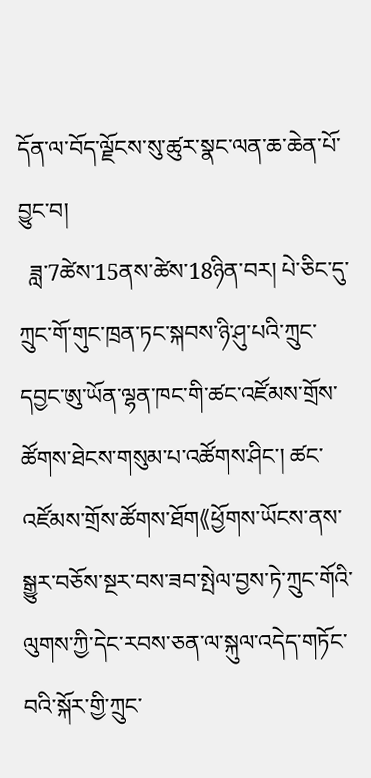དོན་ལ་བོད་ལྗོངས་སུ་ཚུར་སྣང་ལན་ཆ་ཆེན་པོ་བྱུང་བ།
  ཟླ་7ཚེས་15ནས་ཚེས་18ཉིན་བར། པེ་ཅིང་དུ་ཀྲུང་གོ་གུང་ཁྲན་ཏང་སྐབས་ཉི་ཤུ་པའི་ཀྲུང་དབྱང་ཨུ་ཡོན་ལྷན་ཁང་གི་ཚང་འཛོམས་གྲོས་ཚོགས་ཐེངས་གསུམ་པ་འཚོགས་ཤིང་། ཚང་འཛོམས་གྲོས་ཚོགས་ཐོག《ཕྱོགས་ཡོངས་ནས་སྒྱུར་བཅོས་སྔར་བས་ཟབ་སྤེལ་བྱས་ཏེ་ཀྲུང་གོའི་ལུགས་ཀྱི་དེང་རབས་ཅན་ལ་སྐུལ་འདེད་གཏོང་བའི་སྐོར་གྱི་ཀྲུང་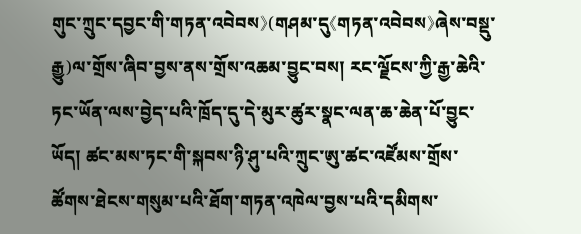གུང་ཀྲུང་དབྱང་གི་གཏན་འབེབས》(གཤམ་དུ《གཏན་འབེབས》ཞེས་བསྡུ་རྒྱུ)ལ་གྲོས་ཞིབ་བྱས་ནས་གྲོས་འཆམ་བྱུང་བས། རང་ལྗོངས་ཀྱི་རྒྱ་ཆེའི་ཏང་ཡོན་ལས་བྱེད་པའི་ཁྲོད་དུ་དེ་མུར་ཚུར་སྣང་ལན་ཆ་ཆེན་པོ་བྱུང་ཡོད། ཚང་མས་ཏང་གི་སྐབས་ཉི་ཤུ་པའི་ཀྲུང་ཨུ་ཚང་འཛོམས་གྲོས་ཚོགས་ཐེངས་གསུམ་པའི་ཐོག་གཏན་འཁེལ་བྱས་པའི་དམིགས་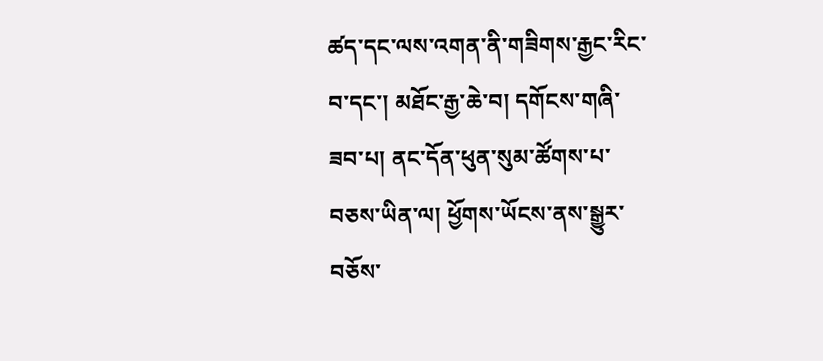ཚད་དང་ལས་འགན་ནི་གཟིགས་རྒྱང་རིང་བ་དང་། མཐོང་རྒྱ་ཆེ་བ། དགོངས་གཞི་ཟབ་པ། ནང་དོན་ཕུན་སུམ་ཚོགས་པ་བཅས་ཡིན་ལ། ཕྱོགས་ཡོངས་ནས་སྒྱུར་བཅོས་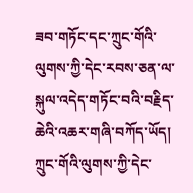ཟབ་གཏོང་དང་ཀྲུང་གོའི་ལུགས་ཀྱི་དེང་རབས་ཅན་ལ་སྐུལ་འདེད་གཏོང་བའི་བརྗིད་ཆེའི་འཆར་གཞི་བཀོད་ཡོད། ཀྲུང་གོའི་ལུགས་ཀྱི་དེང་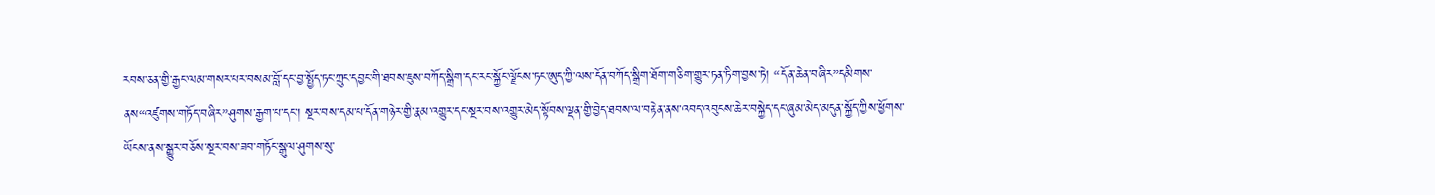རབས་ཅན་གྱི་རྒྱང་ལམ་གསར་པར་བསམ་བློ་དང་བྱ་སྤྱོད་ཏང་ཀྲུང་དབྱང་གི་ཐབས་ཇུས་བཀོད་སྒྲིག་དང་རང་སྐྱོང་ལྗོངས་ཏང་ཨུད་ཀྱི་ལས་དོན་བཀོད་སྒྲིག་ཐོག་གཅིག་གྱུར་ཏན་ཏིག་བྱས་ཏེ། “དོན་ཆེན་བཞིར”དམིགས་ནས“འཛུགས་གཏོད་བཞིར”ཤུགས་རྒྱག་པ་དང་། སྔར་བས་དམ་པ་དོན་གཉེར་གྱི་རྣམ་འགྱུར་དང་སྔར་བས་འགྱུར་མེད་སྟོབས་ལྡན་གྱི་བྱེད་ཐབས་ལ་བརྟེན་ནས་འབད་འབུངས་ཆེར་བསྐྱེད་དང་ཞུམ་མེད་མདུན་སྐྱོད་ཀྱིས་ཕྱོགས་ཡོངས་ནས་སྒྱུར་བཅོས་སྔར་བས་ཟབ་གཏོང་སྒུལ་ཤུགས་སུ་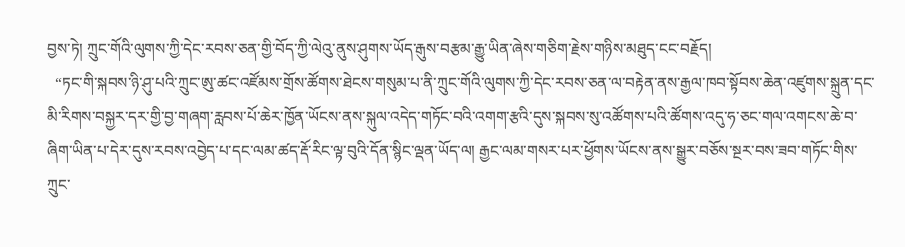བྱས་ཏེ། ཀྲུང་གོའི་ལུགས་ཀྱི་དེང་རབས་ཅན་གྱི་བོད་ཀྱི་ལེའུ་ནུས་ཤུགས་ཡོད་རྒུས་བརྩམ་རྒྱུ་ཡིན་ཞེས་གཅིག་རྗེས་གཉིས་མཐུད་ངང་བརྗོད།
  “ཏང་གི་སྐབས་ཉི་ཤུ་པའི་ཀྲུང་ཨུ་ཚང་འཛོམས་གྲོས་ཚོགས་ཐེངས་གསུམ་པ་ནི་ཀྲུང་གོའི་ལུགས་ཀྱི་དེང་རབས་ཅན་ལ་བརྟེན་ནས་རྒྱལ་ཁབ་སྟོབས་ཆེན་འཛུགས་སྐྲུན་དང་མི་རིགས་བསྐྱར་དར་གྱི་བྱ་གཞག་རླབས་པོ་ཆེར་ཁྱོན་ཡོངས་ནས་སྐུལ་འདེད་གཏོང་བའི་འགག་རྩའི་དུས་སྐབས་སུ་འཚོགས་པའི་ཚོགས་འདུ་ཧ་ཅང་གལ་འགངས་ཆེ་བ་ཞིག་ཡིན་པ་དེར་དུས་རབས་འབྱེད་པ་དང་ལམ་ཚད་རྡོ་རིང་ལྟ་བུའི་དོན་སྙིང་ལྡན་ཡོད་ལ། རྒྱང་ལམ་གསར་པར་ཕྱོགས་ཡོངས་ནས་སྒྱུར་བཅོས་སྔར་བས་ཟབ་གཏོང་གིས་ཀྲུང་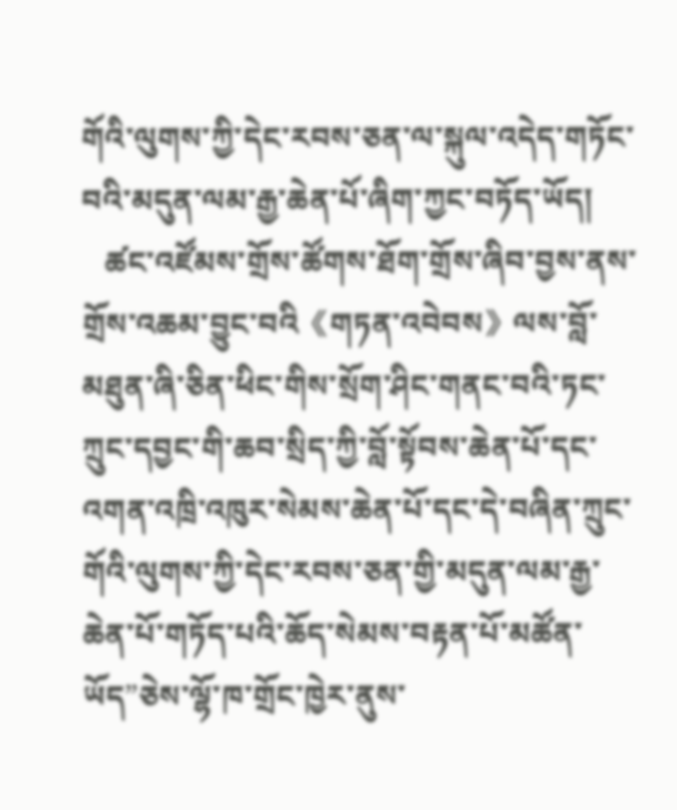གོའི་ལུགས་ཀྱི་དེང་རབས་ཅན་ལ་སྐུལ་འདེད་གཏོང་བའི་མདུན་ལམ་རྒྱ་ཆེན་པོ་ཞིག་ཀྱང་བཏོད་ཡོད།
   ཚང་འཛོམས་གྲོས་ཚོགས་ཐོག་གྲོས་ཞིབ་བྱས་ནས་གྲོས་འཆམ་བྱུང་བའི《གཏན་འབེབས》ལས་བློ་མཐུན་ཞི་ཅིན་ཕིང་གིས་སྲོག་ཤིང་གནང་བའི་ཏང་ཀྲུང་དབྱང་གི་ཆབ་སྲིད་ཀྱི་བློ་སྟོབས་ཆེན་པོ་དང་འགན་འཁྲི་འཁུར་སེམས་ཆེན་པོ་དང་དེ་བཞིན་ཀྲུང་གོའི་ལུགས་ཀྱི་དེང་རབས་ཅན་གྱི་མདུན་ལམ་རྒྱ་ཆེན་པོ་གཏོད་པའི་ཆོད་སེམས་བརྟན་པོ་མཚོན་ཡོད”ཅེས་ལྷོ་ཁ་གྲོང་ཁྱེར་ནུས་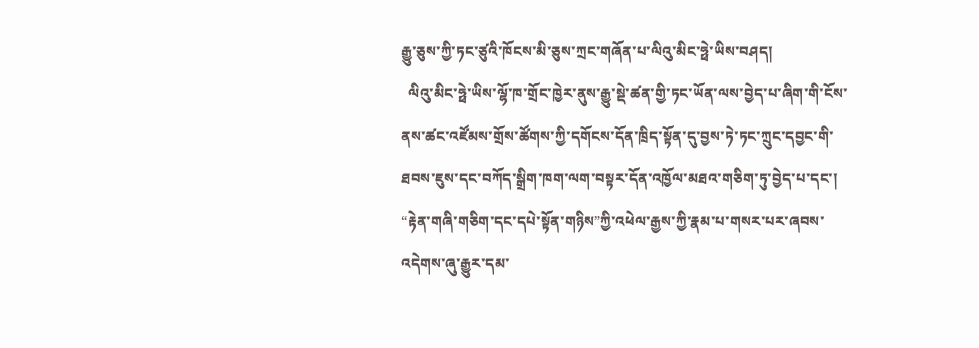རྒྱུ་ཅུས་ཀྱི་ཏང་ཙུའི་ཁོངས་མི་ཅུས་ཀྲང་གཞོན་པ་ལིའུ་མིང་ཧྥེ་ཡིས་བཤད།
  ལིའུ་མིང་ཧྥེ་ཡིས་ལྷོ་ཁ་གྲོང་ཁྱེར་ནུས་རྒྱུ་སྡེ་ཚན་གྱི་ཏང་ཡོན་ལས་བྱེད་པ་ཞིག་གི་ངོས་ནས་ཚང་འཛོམས་གྲོས་ཚོགས་ཀྱི་དགོངས་དོན་ཁྲིད་སྟོན་དུ་བྱས་ཏེ་ཏང་ཀྲུང་དབྱང་གི་ཐབས་ཇུས་དང་བཀོད་སྒྲིག་ཁག་ལག་བསྟར་དོན་འཁྱོལ་མཐའ་གཅིག་ཏུ་བྱེད་པ་དང་། “རྟེན་གཞི་གཅིག་དང་དཔེ་སྟོན་གཉིས”ཀྱི་འཕེལ་རྒྱས་ཀྱི་རྣམ་པ་གསར་པར་ཞབས་འདེགས་ཞུ་རྒྱུར་དམ་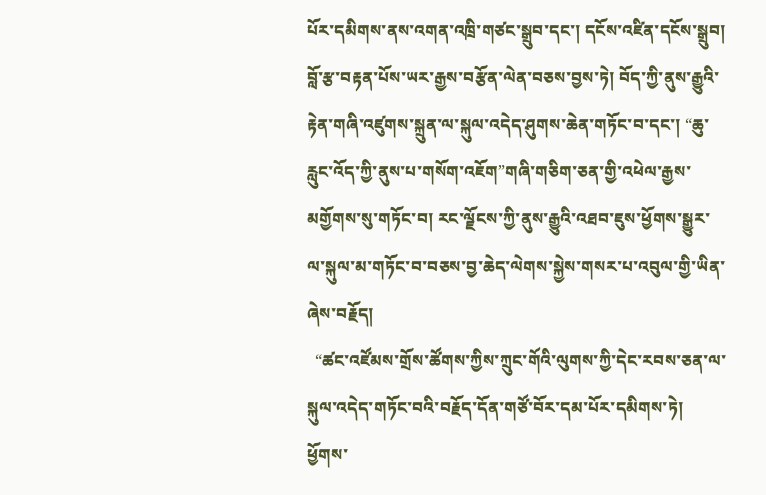པོར་དམིགས་ནས་འགན་འཁྲི་གཙང་སྒྲུབ་དང་། དངོས་འཛིན་དངོས་སྒྲུབ། བློ་རྩ་བརྟན་པོས་ཡར་རྒྱས་བརྩོན་ལེན་བཅས་བྱས་ཏེ། བོད་ཀྱི་ནུས་རྒྱུའི་རྟེན་གཞི་འཛུགས་སྐྲུན་ལ་སྐུལ་འདེད་ཤུགས་ཆེན་གཏོང་བ་དང་། “ཆུ་རླུང་འོད་ཀྱི་ནུས་པ་གསོག་འཇོག”གཞི་གཅིག་ཅན་གྱི་འཕེལ་རྒྱས་མགྱོགས་སུ་གཏོང་བ། རང་ལྗོངས་ཀྱི་ནུས་རྒྱུའི་འཐབ་ཇུས་ཕྱོགས་སྒྱུར་ལ་སྐུལ་མ་གཏོང་བ་བཅས་བྱ་ཆེད་ལེགས་སྐྱེས་གསར་པ་འབུལ་གྱི་ཡིན་ཞེས་བརྗོད།
  “ཚང་འཛོམས་གྲོས་ཚོགས་ཀྱིས་ཀྲུང་གོའི་ལུགས་ཀྱི་དེང་རབས་ཅན་ལ་སྐུལ་འདེད་གཏོང་བའི་བརྗོད་དོན་གཙོ་བོར་དམ་པོར་དམིགས་ཏེ། ཕྱོགས་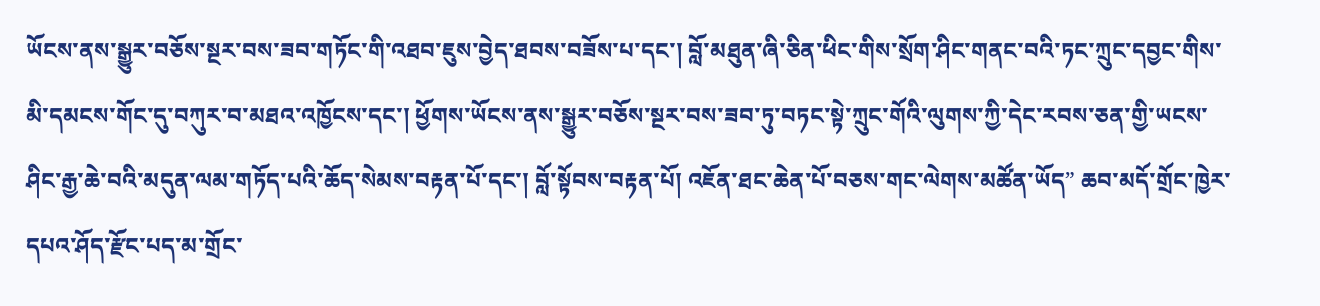ཡོངས་ནས་སྒྱུར་བཅོས་སྔར་བས་ཟབ་གཏོང་གི་འཐབ་ཇུས་བྱེད་ཐབས་བཟོས་པ་དང་། བློ་མཐུན་ཞི་ཅིན་ཕིང་གིས་སྲོག་ཤིང་གནང་བའི་ཏང་ཀྲུང་དབྱང་གིས་མི་དམངས་གོང་དུ་བཀུར་བ་མཐའ་འཁྱོངས་དང་། ཕྱོགས་ཡོངས་ནས་སྒྱུར་བཅོས་སྔར་བས་ཟབ་ཏུ་བཏང་སྟེ་ཀྲུང་གོའི་ལུགས་ཀྱི་དེང་རབས་ཅན་གྱི་ཡངས་ཤིང་རྒྱ་ཆེ་བའི་མདུན་ལམ་གཏོད་པའི་ཆོད་སེམས་བརྟན་པོ་དང་། བློ་སྟོབས་བརྟན་པོ། འཇོན་ཐང་ཆེན་པོ་བཅས་གང་ལེགས་མཚོན་ཡོད” ཆབ་མདོ་གྲོང་ཁྱེར་དཔའ་ཤོད་རྫོང་པད་མ་གྲོང་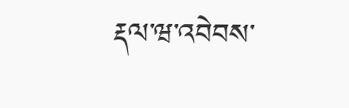རྡལ་ཝ་འབེབས་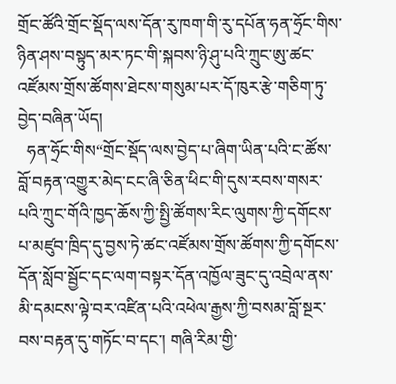གྲོང་ཚོའི་གྲོང་སྡོད་ལས་དོན་རུ་ཁག་གི་རུ་དཔོན་ཧན་ཧྲོང་གིས་ཉིན་ཤས་བསྟུད་མར་ཏང་གི་སྐབས་ཉི་ཤུ་པའི་ཀྲུང་ཨུ་ཚང་འཛོམས་གྲོས་ཚོགས་ཐེངས་གསུམ་པར་དོ་ཁུར་རྩེ་གཅིག་ཏུ་བྱེད་བཞིན་ཡོད།
  ཧན་ཧྲོང་གིས“གྲོང་སྡོད་ལས་བྱེད་པ་ཞིག་ཡིན་པའི་ང་ཚོས་བློ་བརྟན་འགྱུར་མེད་ངང་ཞི་ཅིན་ཕིང་གི་དུས་རབས་གསར་པའི་ཀྲུང་གོའི་ཁྱད་ཆོས་ཀྱི་སྤྱི་ཚོགས་རིང་ལུགས་ཀྱི་དགོངས་པ་མཛུབ་ཁྲིད་དུ་བྱས་ཏེ་ཚང་འཛོམས་གྲོས་ཚོགས་ཀྱི་དགོངས་དོན་སློབ་སྦྱོང་དང་ལག་བསྟར་དོན་འཁྱོལ་ཟུང་དུ་འབྲེལ་ནས་མི་དམངས་ལྟེ་བར་འཛིན་པའི་འཕེལ་རྒྱས་ཀྱི་བསམ་བློ་སྔར་བས་བརྟན་དུ་གཏོང་བ་དང་། གཞི་རིམ་གྱི་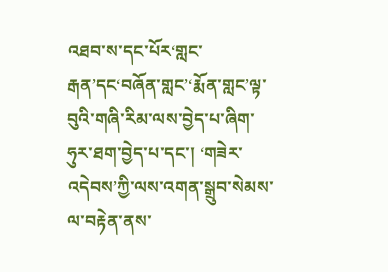འཐབ་ས་དང་པོར‘གླང་རྒན’དང‘བཞོན་གླང’‘རྨོན་གླང’ལྟ་བུའི་གཞི་རིམ་ལས་བྱེད་པ་ཞིག་ཧུར་ཐག་བྱེད་པ་དང་། ‘གཟེར་འདེབས’ཀྱི་ལས་འགན་སྒྲུབ་སེམས་ལ་བརྟེན་ནས་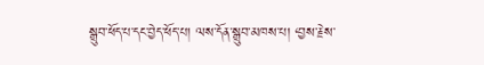སྒྲུབ་ཕོད་པ་དང་བྱེད་ཕོད་པ། ལས་དོན་སྒྲུབ་མཁས་པ། ‘བྱས་རྗེས་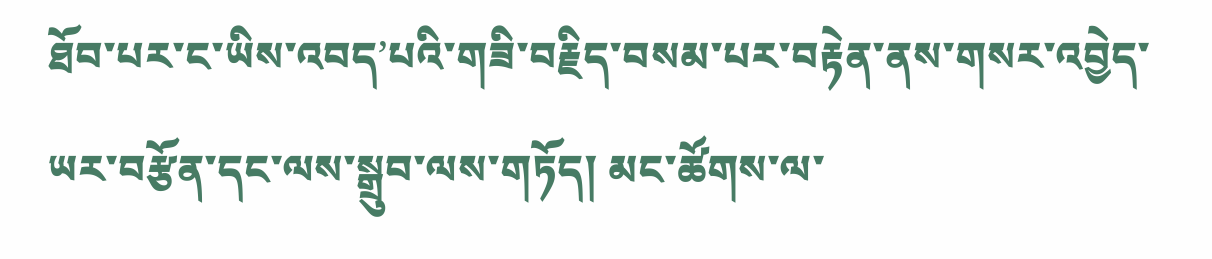ཐོབ་པར་ང་ཡིས་འབད’པའི་གཟི་བརྗིད་བསམ་པར་བརྟེན་ནས་གསར་འབྱེད་ཡར་བརྩོན་དང་ལས་སྒྲུབ་ལས་གཏོད། མང་ཚོགས་ལ་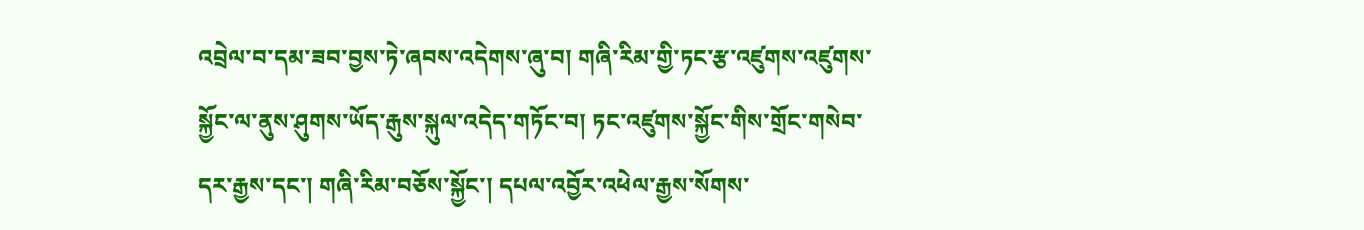འབྲེལ་བ་དམ་ཟབ་བྱས་ཏེ་ཞབས་འདེགས་ཞུ་བ། གཞི་རིམ་གྱི་ཏང་རྩ་འཛུགས་འཛུགས་སྐྱོང་ལ་ནུས་ཤུགས་ཡོད་རྒུས་སྐུལ་འདེད་གཏོང་བ། ཏང་འཛུགས་སྐྱོང་གིས་གྲོང་གསེབ་དར་རྒྱས་དང་། གཞི་རིམ་བཅོས་སྐྱོང་། དཔལ་འབྱོར་འཕེལ་རྒྱས་སོགས་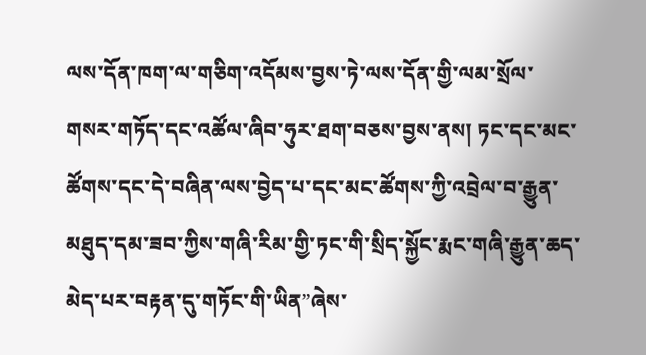ལས་དོན་ཁག་ལ་གཅིག་འདོམས་བྱས་ཏེ་ལས་དོན་གྱི་ལམ་སྲོལ་གསར་གཏོད་དང་འཚོལ་ཞིབ་ཧུར་ཐག་བཅས་བྱས་ནས། ཏང་དང་མང་ཚོགས་དང་དེ་བཞིན་ལས་བྱེད་པ་དང་མང་ཚོགས་ཀྱི་འབྲེལ་བ་རྒྱུན་མཐུད་དམ་ཟབ་ཀྱིས་གཞི་རིམ་གྱི་ཏང་གི་སྲིད་སྐྱོང་རྨང་གཞི་རྒྱུན་ཆད་མེད་པར་བརྟན་དུ་གཏོང་གི་ཡིན”ཞེས་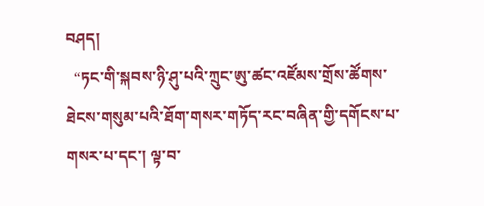བཤད།
  “ཏང་གི་སྐབས་ཉི་ཤུ་པའི་ཀྲུང་ཨུ་ཚང་འཛོམས་གྲོས་ཚོགས་ཐེངས་གསུམ་པའི་ཐོག་གསར་གཏོད་རང་བཞིན་གྱི་དགོངས་པ་གསར་པ་དང་། ལྟ་བ་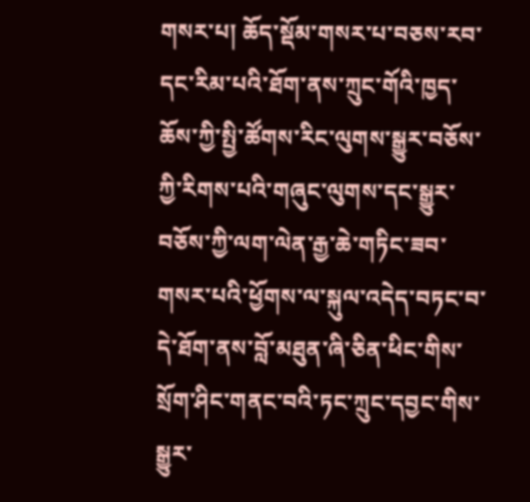གསར་པ། ཆོད་སྡོམ་གསར་པ་བཅས་རབ་དང་རིམ་པའི་ཐོག་ནས་ཀྲུང་གོའི་ཁྱད་ཆོས་ཀྱི་སྤྱི་ཚོགས་རིང་ལུགས་སྒྱུར་བཅོས་ཀྱི་རིགས་པའི་གཞུང་ལུགས་དང་སྒྱུར་བཅོས་ཀྱི་ལག་ལེན་རྒྱ་ཆེ་གཏིང་ཟབ་གསར་པའི་ཕྱོགས་ལ་སྐུལ་འདེད་བཏང་བ་དེ་ཐོག་ནས་བློ་མཐུན་ཞི་ཅིན་ཕིང་གིས་སྲོག་ཤིང་གནང་བའི་ཏང་ཀྲུང་དབྱང་གིས་སྒྱུར་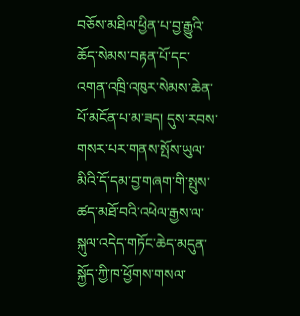བཅོས་མཐིལ་ཕྱིན་པ་བྱ་རྒྱུའི་ཆོད་སེམས་བརྟན་པོ་དང་འགན་འཁྲི་འཁུར་སེམས་ཆེན་པོ་མངོན་པ་མ་ཟད། དུས་རབས་གསར་པར་གནས་སྤོས་ཡུལ་མིའི་དོ་དམ་བྱ་གཞག་གི་སྤུས་ཚད་མཐོ་བའི་འཕེལ་རྒྱས་ལ་སྐུལ་འདེད་གཏོང་ཆེད་མདུན་སྐྱོད་ཀྱི་ཁ་ཕྱོགས་གསལ་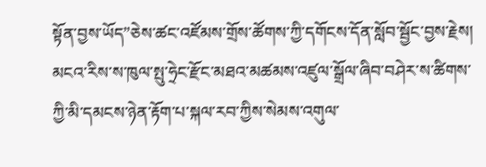སྟོན་བྱས་ཡོད”ཅེས་ཚང་འཛོམས་གྲོས་ཚོགས་ཀྱི་དགོངས་དོན་སློབ་སྦྱོང་བྱས་རྗེས། མངའ་རིས་ས་ཁུལ་སྤུ་ཧྲེང་རྫོང་མཐའ་མཚམས་འཛུལ་སྒྲོལ་ཞིབ་བཤེར་ས་ཚིགས་ཀྱི་མི་དམངས་ཉེན་རྟོག་པ་སྐལ་རབ་ཀྱིས་སེམས་འགུལ་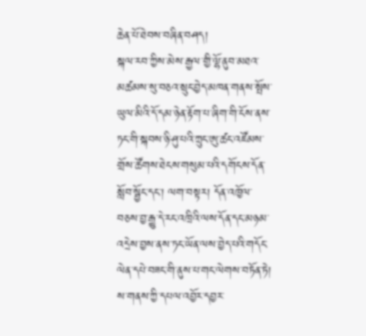ཆེན་པོ་ཐེབས་བཞིན་བཤད།
སྐལ་རབ་ཀྱིས་མེས་རྒྱལ་གྱི་ལྷོ་ནུབ་མཐའ་མཚམས་སུ་བཅའ་སྲུང་བྱེད་མཁན་གནས་སྤོས་ཡུལ་མིའི་དོ་དམ་ཉེན་རྟོག་པ་ཞིག་གི་ངོས་ནས་ཏང་གི་སྐབས་ཉི་ཤུ་པའི་ཀྲུང་ཨུ་ཚང་འཛོམས་གྲོས་ཚོགས་ཐེངས་གསུམ་པའི་དགོངས་དོན་སློབ་སྦྱོང་དང་། ལག་བསྟར། དོན་འཁྱོལ་བཅས་བྱ་རྒྱུ་དེ་རང་འཁྲིའི་ལས་དོན་དང་མཉམ་འདྲེས་བྱས་ནས་ཏང་ཡོན་ལས་བྱེད་པའི་གདོང་ལེན་དཔེ་བཟང་གི་ནུས་པ་གང་ལེགས་བཏོན་ཏེ། ས་གནས་ཀྱི་དཔལ་འབྱོར་དབྱར་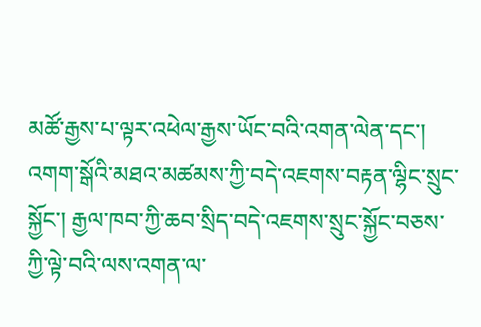མཚོ་རྒྱས་པ་ལྟར་འཕེལ་རྒྱས་ཡོང་བའི་འགན་ལེན་དང་། འགག་སྒོའི་མཐའ་མཚམས་ཀྱི་བདེ་འཇགས་བརྟན་ལྷིང་སྲུང་སྐྱོང་། རྒྱལ་ཁབ་ཀྱི་ཆབ་སྲིད་བདེ་འཇགས་སྲུང་སྐྱོང་བཅས་ཀྱི་ལྟེ་བའི་ལས་འགན་ལ་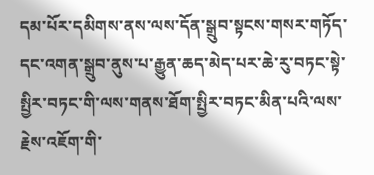དམ་པོར་དམིགས་ནས་ལས་དོན་སྒྲུབ་སྟངས་གསར་གཏོད་དང་འགན་སྒྲུབ་ནུས་པ་རྒྱུན་ཆད་མེད་པར་ཆེ་རུ་བཏང་སྟེ་སྤྱིར་བཏང་གི་ལས་གནས་ཐོག་སྤྱིར་བཏང་མིན་པའི་ལས་རྗེས་འཇོག་གི་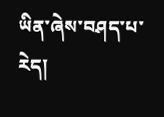ཡིན་ཞེས་བཤད་པ་རེད།